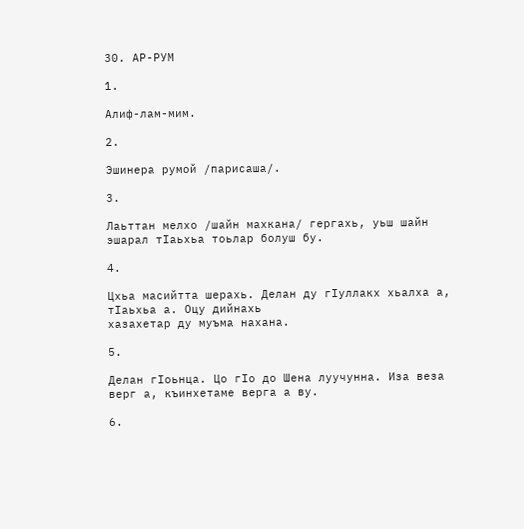30. АР-РУМ

1.

Алиф-лам-мим.

2.

Эшинера румой /парисаша/.

3.

Лаьттан мелхо /шайн махкана/ гергахь‚ уьш шайн эшарал тIаьхьа тоьлар болуш бу.

4.

Цхьа масийтта шерахь. Делан ду гIуллакх хьалха а‚ тIаьхьа а. Оцу дийнахь
хазахетар ду муъма нахана.

5.

Делан гIоьнца. Цо гIо до Шена луучунна. Иза веза верг а‚ къинхетаме верга а ву.

6.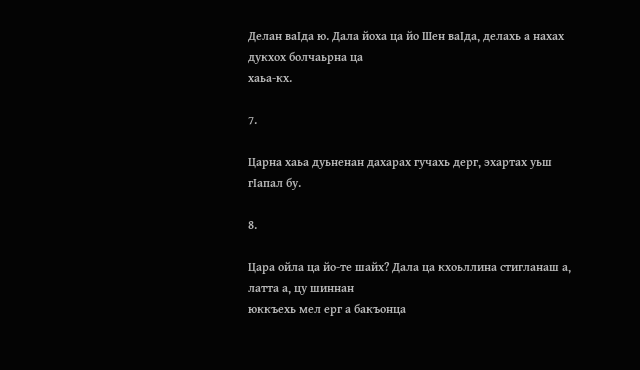Делан ваIда ю. Дала йоха ца йо Шен ваIда‚ делахь а нахах дукхох болчаьрна ца
хаьа-кх.

7.

Царна хаьа дуьненан дахарах гучахь дерг‚ эхартах уьш гIапал бу.

8.

Цара ойла ца йо-те шайх? Дала ца кхоьллина стигланаш а‚ латта а‚ цу шиннан
юккъехь мел ерг а бакъонца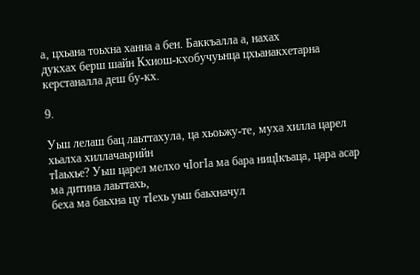а‚ цхьана тоьхна ханна а бен. Баккъалла а, нахах
дукхах берш шайн Кхиош-кхобучуьнца цхьанакхетарна керстаналла деш бу-кх.

9.

Уьш лелаш бац лаьттахула‚ ца хьоьжу-те‚ муха хилла царел хьалха хиллачаьрийн
тIаьхье? Уьш царел мелхо чIогIа ма бара ницIкъаца‚ цара асар ма дитина лаьттахь‚
беха ма баьхна цу тIехь уьш баьхначул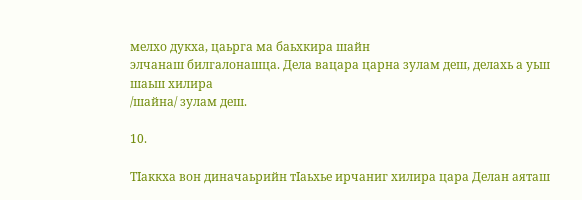мелхо дукха‚ цаьрга ма баьхкира шайн
элчанаш билгалонашца. Дела вацара царна зулам деш‚ делахь а уьш шаьш хилира
/шайна/ зулам деш.

10.

ТIаккха вон диначаьрийн тIаьхье ирчаниг хилира цара Делан аяташ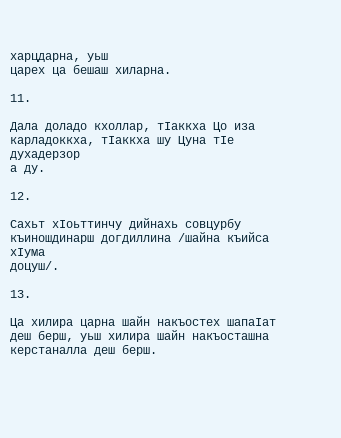харцдарна‚ уьш
царех ца бешаш хиларна.

11.

Дала доладо кхоллар‚ тIаккха Цо иза карладоккха‚ тIаккха шу Цуна тIе духадерзор
а ду.

12.

Сахьт хIоьттинчу дийнахь совцурбу къиношдинарш догдиллина /шайна къийса хIума
доцуш/.

13.

Ца хилира царна шайн накъостех шапаIат деш берш‚ уьш хилира шайн накъосташна
керстаналла деш берш.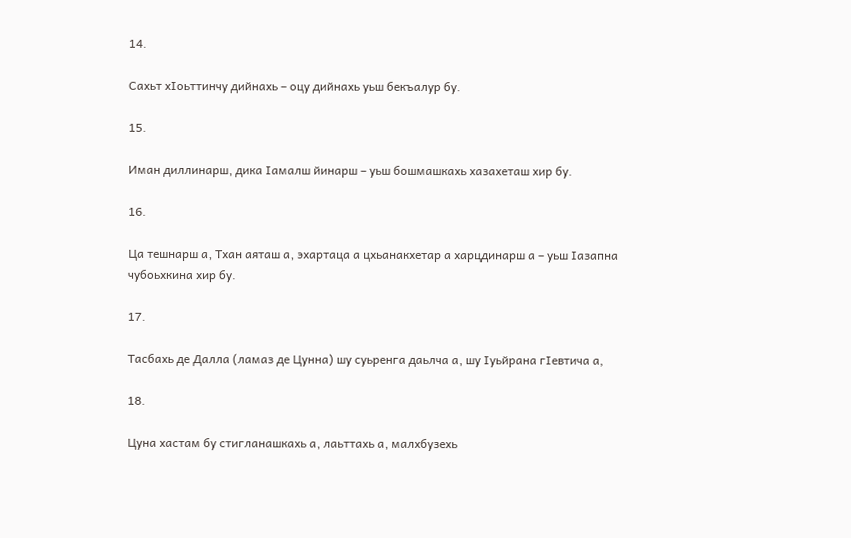14.

Сахьт хIоьттинчу дийнахь – оцу дийнахь уьш бекъалур бу.

15.

Иман диллинарш‚ дика Iамалш йинарш – уьш бошмашкахь хазахеташ хир бу.

16.

Ца тешнарш а‚ Тхан аяташ а‚ эхартаца а цхьанакхетар а харцдинарш а – уьш Iазапна
чубоьхкина хир бу.

17.

Тасбахь де Далла (ламаз де Цунна) шу суьренга даьлча а‚ шу Iуьйрана гIевтича а,

18.

Цуна хастам бу стигланашкахь а‚ лаьттахь а‚ малхбузехь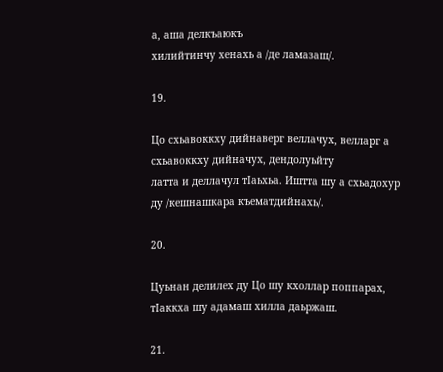а‚ аша делкъаюкъ
хилийтинчу хенахь а /де ламазаш/.

19.

Цо схьавоккху дийнаверг веллачух‚ велларг а схьавоккху дийначух‚ дендолуьйту
латта и деллачул тIаьхьа. Иштта шу а схьадохур ду /кешнашкара къематдийнахь/.

20.

Цуьнан делилех ду Цо шу кхоллар поппарах‚ тIаккха шу адамаш хилла даьржаш.

21.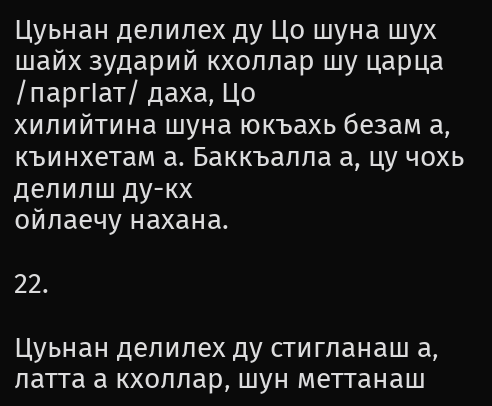Цуьнан делилех ду Цо шуна шух шайх зударий кхоллар шу царца /паргIат/ даха‚ Цо
хилийтина шуна юкъахь безам а‚ къинхетам а. Баккъалла а, цу чохь делилш ду-кх
ойлаечу нахана.

22.

Цуьнан делилех ду стигланаш а‚ латта а кхоллар‚ шун меттанаш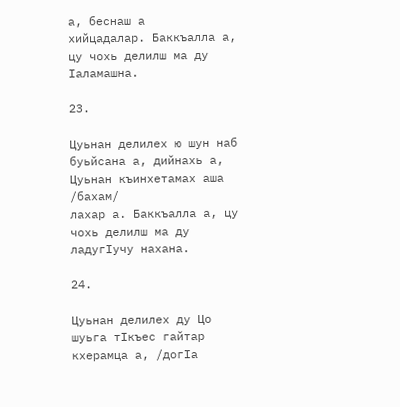а‚ беснаш а
хийцадалар. Баккъалла а, цу чохь делилш ма ду Iаламашна.

23.

Цуьнан делилех ю шун наб буьйсана а‚ дийнахь а‚ Цуьнан къинхетамах аша /бахам/
лахар а. Баккъалла а, цу чохь делилш ма ду ладугIучу нахана.

24.

Цуьнан делилех ду Цо шуьга тIкъес гайтар кхерамца а‚ /догIа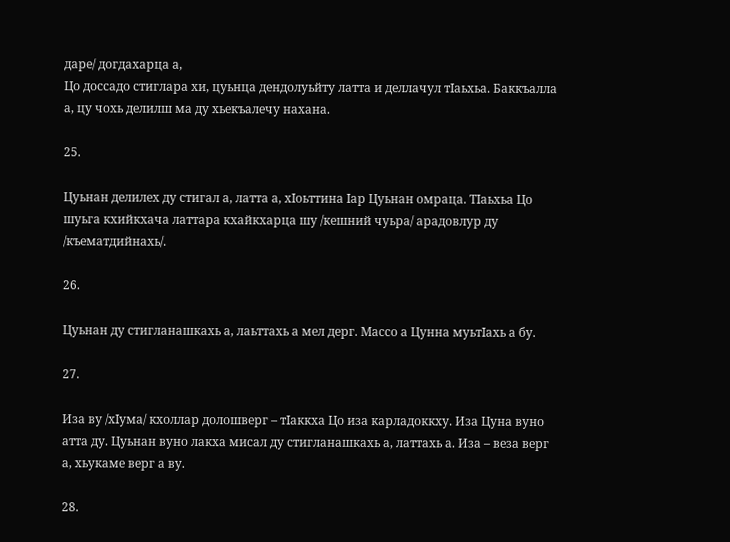даре/ догдахарца а‚
Цо доссадо стиглара хи‚ цуьнца дендолуьйту латта и деллачул тIаьхьа. Баккъалла
а, цу чохь делилш ма ду хьекъалечу нахана.

25.

Цуьнан делилех ду стигал а‚ латта а‚ хIоьттина Iар Цуьнан омраца. ТIаьхьа Цо
шуьга кхийкхача латтара кхайкхарца шу /кешний чуьра/ арадовлур ду
/къематдийнахь/.

26.

Цуьнан ду стигланашкахь а‚ лаьттахь а мел дерг. Массо а Цунна муьтIахь а бу.

27.

Иза ву /хIума/ кхоллар долошверг – тIаккха Цо иза карладоккху. Иза Цуна вуно
атта ду. Цуьнан вуно лакха мисал ду стигланашкахь а‚ латтахь а. Иза – веза верг
а‚ хьукаме верг а ву.

28.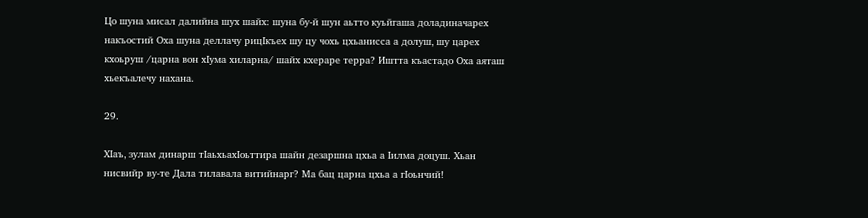Цо шуна мисал далийна шух шайх: шуна бу-й шун аьтто куьйгаша доладиначарех
накъостий Оха шуна деллачу рицIкъех шу цу чохь цхьанисса а долуш‚ шу царех
кхоьруш /царна вон хIума хиларна/ шайх кхераре терра? Иштта къастадо Оха аяташ
хьекъалечу нахана.

29.

ХIаъ‚ зулам динарш тIаьхьахIоьттира шайн дезаршна цхьа а Iилма доцуш. Хьан
нисвийр ву-те Дала тилавала витийнарг? Ма бац царна цхьа а гIоьнчий!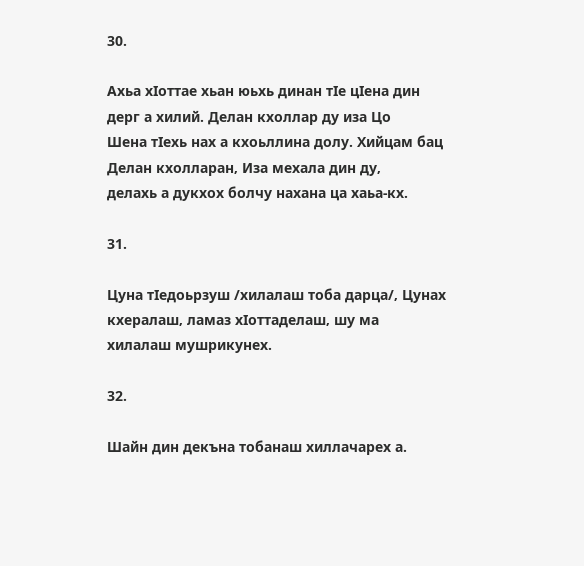30.

Ахьа хIоттае хьан юьхь динан тIе цIена дин дерг а хилий. Делан кхоллар ду иза Цо
Шена тIехь нах а кхоьллина долу. Хийцам бац Делан кхолларан‚ Иза мехала дин ду‚
делахь а дукхох болчу нахана ца хаьа-кх.

31.

Цуна тIедоьрзуш /хилалаш тоба дарца/‚ Цунах кхералаш‚ ламаз хIоттаделаш‚ шу ма
хилалаш мушрикунех.

32.

Шайн дин декъна тобанаш хиллачарех а.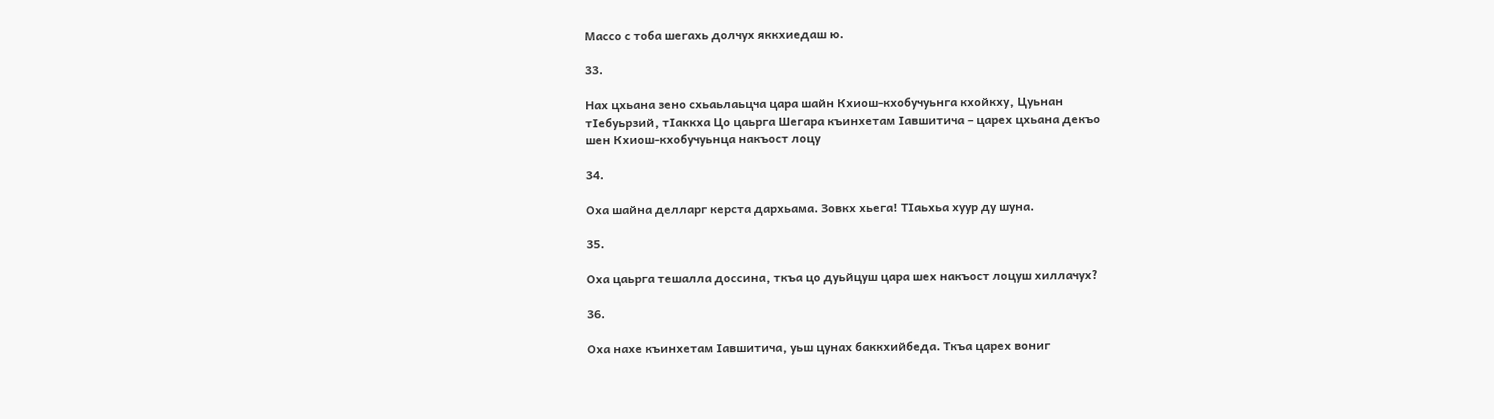Массо с тоба шегахь долчух яккхиедаш ю.

33.

Нах цхьана зено схьаьлаьцча цара шайн Кхиош-кхобучуьнга кхойкху‚ Цуьнан
тIебуьрзий‚ тIаккха Цо цаьрга Шегара къинхетам Iавшитича – царех цхьана декъо
шен Кхиош-кхобучуьнца накъост лоцу

34.

Оха шайна делларг керста дархьама. Зовкх хьега! ТIаьхьа хуур ду шуна.

35.

Оха цаьрга тешалла доссина‚ ткъа цо дуьйцуш цара шех накъост лоцуш хиллачух?

36.

Оха нахе къинхетам Iавшитича‚ уьш цунах баккхийбеда. Ткъа царех вониг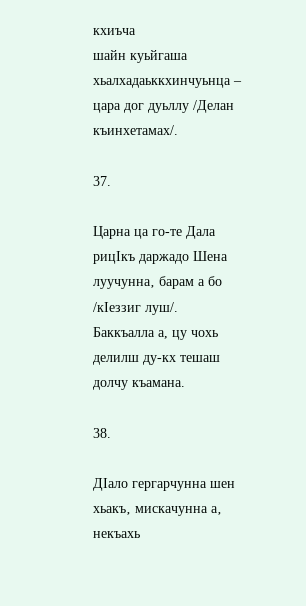кхиъча
шайн куьйгаша хьалхадаьккхинчуьнца – цара дог дуьллу /Делан къинхетамах/.

37.

Царна ца го-те Дала рицIкъ даржадо Шена луучунна‚ барам а бо /кIеззиг луш/.
Баккъалла а, цу чохь делилш ду-кх тешаш долчу къамана.

38.

ДIало гергарчунна шен хьакъ‚ мискачунна а‚ некъахь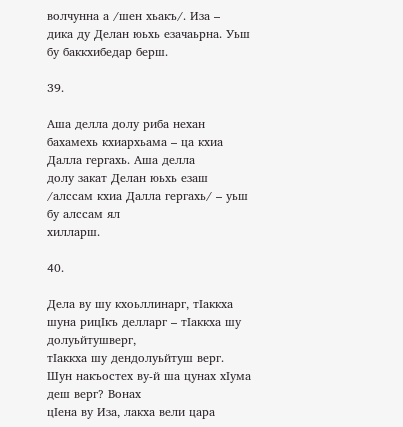волчунна а /шен хьакъ/. Иза –
дика ду Делан юьхь езачаьрна. Уьш бу баккхибедар берш.

39.

Аша делла долу риба нехан бахамехь кхиархьама – ца кхиа Далла гергахь. Аша делла
долу закат Делан юьхь езаш /алссам кхиа Далла гергахь/ – уьш бу алссам ял
хилларш.

40.

Дела ву шу кхоьллинарг‚ тIаккха шуна рицIкъ делларг – тIаккха шу долуьйтушверг‚
тIаккха шу дендолуьйтуш верг. Шун накъостех ву-й ша цунах хIума деш верг? Вонах
цIена ву Иза‚ лакха вели цара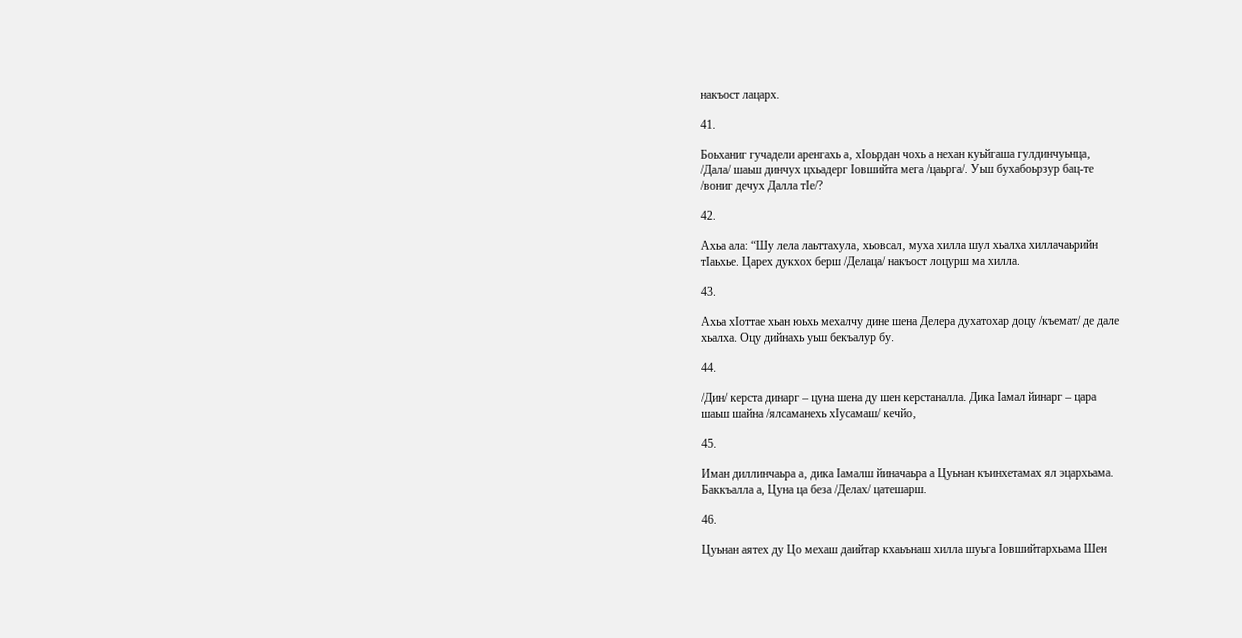накъост лацарх.

41.

Боьханиг гучадели аренгахь а‚ хIоьрдан чохь а нехан куьйгаша гулдинчуьнца‚
/Дала/ шаьш динчух цхьадерг Iовшийта мега /цаьрга/. Уьш бухабоьрзур бац-те
/вониг дечух Далла тIе/?

42.

Ахьа ала: “Шу лела лаьттахула‚ хьовсал‚ муха хилла шул хьалха хиллачаьрийн
тIаьхье. Царех дукхох берш /Делаца/ накъост лоцурш ма хилла.

43.

Ахьа хIоттае хьан юьхь мехалчу дине шена Делера духатохар доцу /къемат/ де дале
хьалха. Оцу дийнахь уьш бекъалур бу.

44.

/Дин/ керста динарг – цуна шена ду шен керстаналла. Дика Iамал йинарг – цара
шаьш шайна /ялсаманехь хIусамаш/ кечйо‚

45.

Иман диллинчаьра а‚ дика Iамалш йиначаьра а Цуьнан къинхетамах ял эцархьама.
Баккъалла а, Цуна ца беза /Делах/ цатешарш.

46.

Цуьнан аятех ду Цо мехаш даийтар кхаьънаш хилла шуьга Iовшийтархьама Шен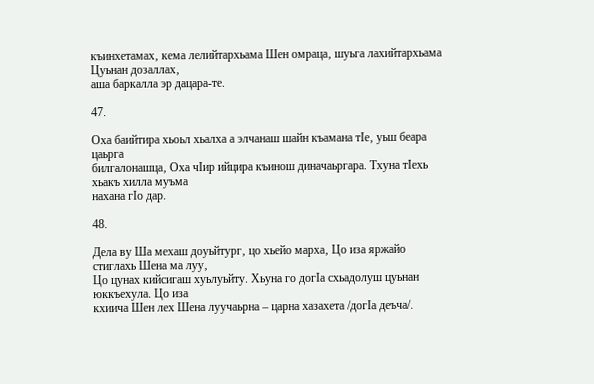къинхетамах‚ кема лелийтархьама Шен омраца‚ шуьга лахийтархьама Цуьнан дозаллах‚
аша баркалла эр дацара-те.

47.

Оха баийтира хьоьл хьалха а элчанаш шайн къамана тIе‚ уьш беара цаьрга
билгалонашца‚ Оха чIир ийцира къинош диначаьргара. Тхуна тIехь хьакъ хилла муъма
нахана гIо дар.

48.

Дела ву Ша мехаш доуьйтург‚ цо хьейо марха‚ Цо иза яржайо стиглахь Шена ма луу‚
Цо цунах кийсигаш хуьлуьйту. Хьуна го догIа схьадолуш цуьнан юккъехула. Цо иза
кхиича Шен лех Шена луучаьрна – царна хазахета /догIа деъча/.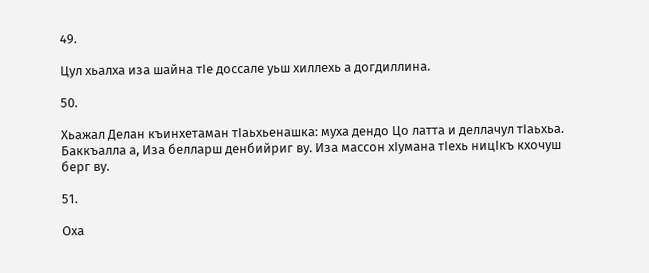49.

Цул хьалха иза шайна тIе доссале уьш хиллехь а догдиллина.

50.

Хьажал Делан къинхетаман тIаьхьенашка: муха дендо Цо латта и деллачул тIаьхьа.
Баккъалла а, Иза белларш денбийриг ву. Иза массон хIумана тIехь ницIкъ кхочуш
берг ву.

51.

Оха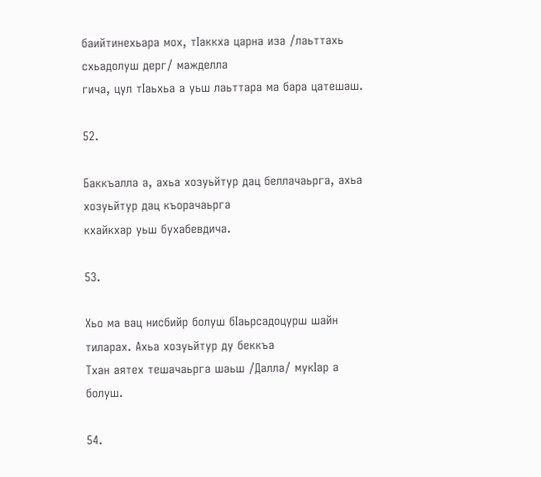баийтинехьара мох‚ тIаккха царна иза /лаьттахь схьадолуш дерг/ мажделла
гича‚ цул тIаьхьа а уьш лаьттара ма бара цатешаш.

52.

Баккъалла а, ахьа хозуьйтур дац беллачаьрга‚ ахьа хозуьйтур дац къорачаьрга
кхайкхар уьш бухабевдича.

53.

Хьо ма вац нисбийр болуш бIаьрсадоцурш шайн тиларах. Ахьа хозуьйтур ду беккъа
Тхан аятех тешачаьрга шаьш /Далла/ мукIар а болуш.

54.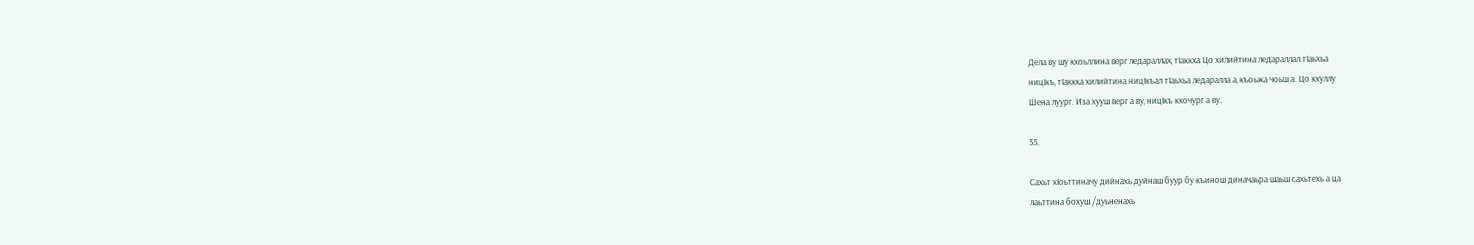Дела ву шу кхоьллина верг ледараллах‚ тIаккха Цо хилийтина ледараллал тIаьхьа
ницIкъ‚ тIаккха хилийтина ницIкъал тIаьхьа ледаралла а‚ къоьжа чоьш а. Цо кхуллу
Шена луург. Иза хууш верг а ву‚ ницIкъ кхочург а ву.

55.

Сахьт хIоьттиначу дийнахь дуйнаш буур бу къинош диначаьра шаьш сахьтехь а ца
лаьттина бохуш /дуьненахь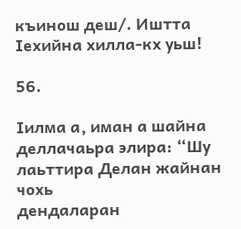къинош деш/. Иштта Iехийна хилла-кх уьш!

56.

Iилма а‚ иман а шайна деллачаьра элира: “Шу лаьттира Делан жайнан чохь
дендаларан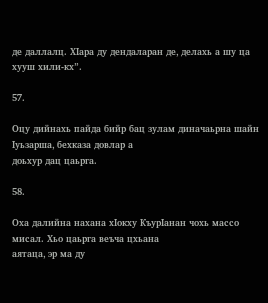де даллалц. ХIара ду дендаларан де‚ делахь а шу ца хууш хили-кх”.

57.

Оцу дийнахь пайда бийр бац зулам диначаьрна шайн Iуьзарша‚ бехказа довлар а
доьхур дац цаьрга.

58.

Оха далийна нахана хIокху КъурIанан чохь массо мисал. Хьо цаьрга веъча цхьана
аятаца‚ эр ма ду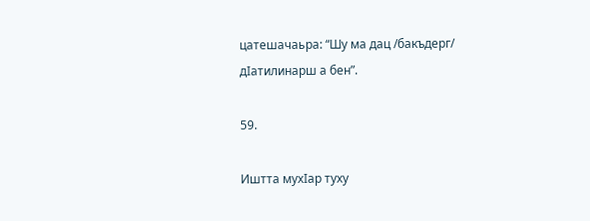цатешачаьра: “Шу ма дац /бакъдерг/ дIатилинарш а бен”.

59.

Иштта мухIар туху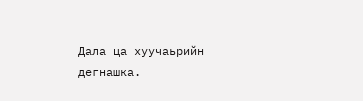Дала ца хуучаьрийн дегнашка.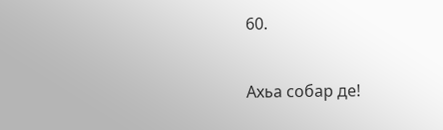60.

Ахьа собар де!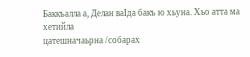Баккъалла а, Делан ваIда бакъ ю хьуна. Хьо атта ма хетийла
цатешначаьрна /собарах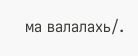ма валалахь/.